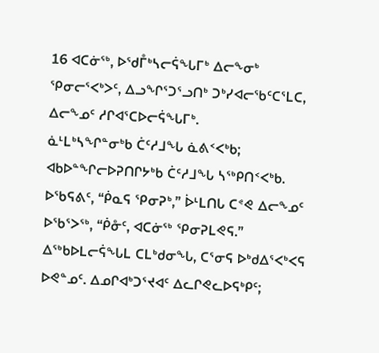16 ᐊᑕᓃᖅ, ᐅᖁᒤᒃᓴᓕᕌᖓᒥᒃ ᐃᓕᖕᓂᒃ ᕿᓂᓕᕐᐸᒃᐳᑦ, ᐃᓗᖏᕐᑐᕐᓗᑎᒃ ᑐᒃᓯᐊᓕᖃᑦᑕᕐᒪᑕ, ᐃᓕᖕᓄᑦ ᓱᒋᐊᕐᑕᐅᓕᕌᖓᒥᒃ.
ᓈᒻᒪᒃᓴᖏᓐᓂᒃᑲ ᑖᑦᓱᒧᖓ ᓈᕕᑉᐸᒃᑲ; ᐊᑲᐅᓐᖏᓕᐅᕈᑎᒋᔭᒃᑲ ᑖᑦᓱᒧᖓ ᓴᖅᑭᑎᑉᐸᒃᑲ.
ᐅᖃᕋᕕᑦ, “ᑮᓇᕋ ᕿᓂᕈᒃ,” ᐆᒻᒪᑎᒐ ᑕᕝᕙ ᐃᓕᖕᓄᑦ ᐅᖃᕐᐳᖅ, “ᑮᓁᑦ, ᐊᑕᓃᖅ ᕿᓂᕈᒪᕙᕋ.”
ᐃᖅᑲᐅᒪᓕᕌᖓᒪ ᑕᒪᒃᑯᓂᖓ, ᑕᕐᓂᕋ ᐅᒃᑯᐃᕐᐸᒃᐸᕋ ᐅᕙᓐᓄᑦ. ᐃᓄᒋᐊᒃᑐᕐᔪᐊᑦ ᐃᓚᒋᕙᓚᐅᕋᒃᑭᑦ;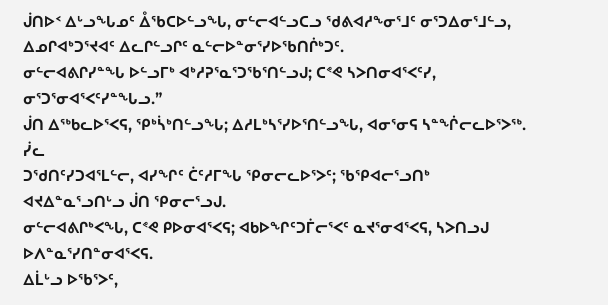ᒎᑎᐅᑉ ᐃᒡᓗᖓᓄᑦ ᐂᖃᑕᐅᓪᓗᖓ, ᓂᓪᓕᐊᓪᓗᑕᓗ ᖁᕕᐊᓱᖕᓂᕐᒧᑦ ᓂᕐᑐᐃᓂᕐᒧᓪᓗ, ᐃᓄᒋᐊᒃᑐᕐᔪᐊᑦ ᐃᓚᒋᓪᓗᒋᑦ ᓇᓪᓕᐅᓐᓂᕐᓯᐅᖃᑎᒌᒃᑐᑦ.
ᓂᓪᓕᐊᕕᒋᓯᓐᖓ ᐅᓪᓗᒥᒃ ᐊᒃᓱᕈᕐᓇᕐᑐᖃᕐᑎᓪᓗᒍ; ᑕᕝᕙ ᓴᐳᑎᓂᐊᕐᐸᑦᓯ, ᓂᕐᑐᕐᓂᐊᕐᐸᑦᓯᓐᖓᓗ.”
ᒎᑎ ᐃᖅᑲᓚᐅᕐᐸᕋ, ᕿᒃᓵᒃᑎᓪᓗᖓ; ᐃᓱᒪᒃᓴᕐᓯᐅᕐᑎᓪᓗᖓ, ᐊᓂᕐᓂᕋ ᓴᓐᖐᓕᓚᐅᕐᐳᖅ. ᓰᓚ
ᑐᖁᑎᑦᓯᑐᐊᕐᒪᓪᓕ, ᐊᓯᖏᑦ ᑖᑦᓱᒥᖓ ᕿᓂᓕᓚᐅᕐᐳᑦ; ᖃᕿᐊᓕᕐᓗᑎᒃ ᐊᔪᐃᓐᓇᕐᓗᑎᒡᓗ ᒎᑎ ᕿᓂᓕᕐᓗᒍ.
ᓂᓪᓕᐊᕕᒋᒃᐸᖓ, ᑕᕝᕙ ᑭᐅᓂᐊᕐᐸᕋ; ᐊᑲᐅᖏᑦᑐᒦᓕᕐᐸᑦ ᓇᔪᕐᓂᐊᕐᐸᕋ, ᓴᐳᑎᓗᒍ ᐅᐱᓐᓇᕐᓯᑎᓐᓂᐊᕐᐸᕋ.
ᐃᒫᒡᓗ ᐅᖃᕐᐳᑦ,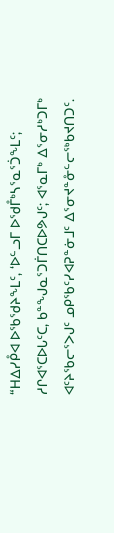“ᕼᐃᓯᑬᐊ ᐅᖃᖁᔨᖕᒪᑦ, ‘ᐅᓪᓗᒥ ᐅᖁᒤᒃᓴᕐᓇᕐᑑᖕᒪᑦ; ᓱᒋᐊᕐᑕᐅᒐᑦᑕ, ᑲᓐᖑᓇᕐᑐᒦᑎᑕᐅᕗᒍᑦ; ᐊᕐᓇᒥᒃ ᐃᕐᓂᓱᒃᑐᒥᒃ ᐊᑦᔨᖃᓕᕐᐳᒍᑦ ᓄᑭᖃᑦᓯᐊᕈᓐᓃᒧᑦ ᐃᕐᓂᔪᓐᓁᓪᓕᖅᑲᔪᑎᑐᑦ.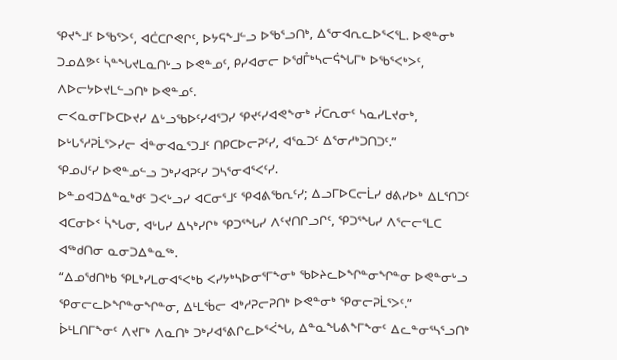ᕿᔪᖕᒧᑦ ᐅᖃᕐᐳᑦ, ᐊᑖᑕᒋᕙᒋᑦ, ᐅᔭᕋᖕᒧᓪᓗ ᐅᖃᕐᓗᑎᒃ, ᐃᕐᓂᐊᕆᓚᐅᕐᐸᕐᒪ. ᐅᕙᓐᓂᒃ ᑐᓄᐃᕗᑦ ᓵᓐᖓᔪᒪᓇᑎᒡᓗ ᐅᕙᓐᓄᑦ, ᑭᓯᐊᓂᓕ ᐅᖁᒤᒃᓴᓕᕌᖓᒥᒃ ᐅᖃᕐᐸᒃᐳᑦ, ᐱᐅᓕᔭᐅᔪᒪᓪᓗᑎᒃ ᐅᕙᓐᓄᑦ.
ᓕᐸᓇᓂᒥᐅᑕᐅᔪᓯ ᐃᒡᓗᖃᐅᑦᓯᐊᕐᑐᓯ ᕿᔪᑦᓯᐊᕙᖕᓂᒃ ᓰᑕᕆᓂᑦ ᓴᓇᓯᒪᔪᓂᒃ, ᐅᒡᒐᕐᓱᕈᒫᕐᐳᓯᓕ ᐋᓐᓂᐊᓇᕐᑐᒧᑦ ᑎᑭᑕᐅᓕᕈᑦᓯ, ᐊᕐᓇᑐᑦ ᐃᕐᓂᓱᒃᑐᑎᑐᑦ.”
ᕿᓄᒍᑦᓯ ᐅᕙᓐᓄᓪᓗ ᑐᒃᓯᐊᕈᑦᓯ ᑐᓴᕐᓂᐊᕐᐸᑦᓯ.
ᐅᓐᓄᐊᑐᐃᓐᓇᒃᑯᑦ ᑐᐸᒡᓗᓯ ᐊᑕᓂᕐᒧᑦ ᕿᐊᕕᖃᕆᑦᓯ; ᐃᓗᒥᐅᑕᓕᒫᓯ ᑯᕕᓯᐅᒃ ᐃᒪᕐᑎᑐᑦ ᐊᑕᓂᐅᑉ ᓵᖓᓂ, ᐊᒡᒐᓯ ᐃᓴᒃᓯᒋᒃ ᕿᑐᕐᖓᓯ ᐱᑦᔪᑎᒋᓗᒋᑦ, ᕿᑐᕐᖓᓯ ᐱᕐᓕᓕᕐᒪᑕ ᐊᖅᑯᑎᓂ ᓇᓂᑐᐃᓐᓇᖅ.
“ᐃᓄᖁᑎᒃᑲ ᕿᒪᒃᓯᒪᓂᐊᕐᐸᒃᑲ ᐸᓯᔭᒃᓴᐅᓂᕐᒥᖕᓂᒃ ᖃᐅᔨᓚᐅᖏᓐᓂᖏᓐᓂ ᐅᕙᓐᓂᒡᓗ ᕿᓂᓕᓚᐅᖏᓐᓂᖏᓐᓂ, ᐃᒻᒪᖄᓕ ᐊᒃᓱᕈᓕᕈᑎᒃ ᐅᕙᓐᓂᒃ ᕿᓂᓕᕈᒫᕐᐳᑦ.”
ᐆᒻᒪᑎᒥᖕᓂᑦ ᐱᔪᒥᒃ ᐱᓇᑎᒃ ᑐᒃᓯᐊᕐᕕᒋᓚᐅᕐᐹᖓ, ᐃᓐᓇᖓᕕᖕᒥᖕᓂᑦ ᐃᓚᓐᓂᕐᓴᕐᓗᑎᒃ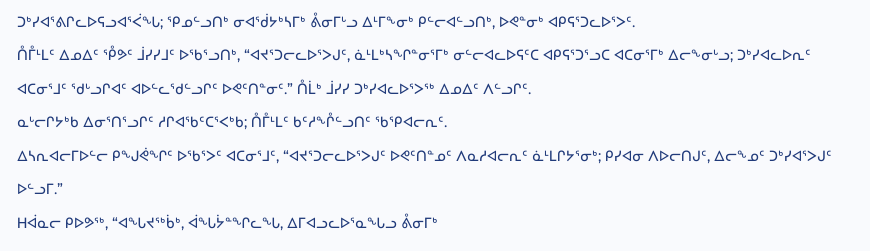ᑐᒃᓯᐊᕐᕕᒋᓚᐅᕋᓗᐊᕐᐹᖓ; ᕿᓄᓪᓗᑎᒃ ᓂᐊᖂᔭᒃᓴᒥᒃ ᕔᓂᒥᒡᓗ ᐃᒻᒥᖕᓂᒃ ᑭᓪᓕᐊᓪᓗᑎᒃ, ᐅᕙᓐᓂᒃ ᐊᑭᕋᕐᑐᓚᐅᕐᐳᑦ.
ᑍᒤᒻᒪᑦ ᐃᓄᐃᑦ ᕾᕗᑦ ᒨᓯᓯᒧᑦ ᐅᖃᕐᓗᑎᒃ, “ᐊᔪᕐᑐᓕᓚᐅᕐᐳᒍᑦ, ᓈᒻᒪᒃᓴᖏᓐᓂᕐᒥᒃ ᓂᓪᓕᐊᓚᐅᕋᑦᑕ ᐊᑭᕋᕐᑐᕐᓗᑕ ᐊᑕᓂᕐᒥᒃ ᐃᓕᖕᓂᒡᓗ; ᑐᒃᓯᐊᓚᐅᕆᑦ ᐊᑕᓂᕐᒧᑦ ᖁᒡᓗᒋᐊᑦ ᐊᐅᓪᓚᖁᓪᓗᒋᑦ ᐅᕙᑦᑎᓐᓂᑦ.” ᑍᒫᒃ ᒨᓯᓯ ᑐᒃᓯᐊᓚᐅᕐᐳᖅ ᐃᓄᐃᑦ ᐱᓪᓗᒋᑦ.
ᓇᒡᓕᒋᔭᒃᑲ ᐃᓂᕐᑎᕐᓗᒋᑦ ᓱᒋᐊᖃᑦᑕᕐᐸᒃᑲ; ᑍᒤᒻᒪᑦ ᑲᑦᓱᖕᒊᓪᓗᑎᑦ ᖃᕿᐊᓕᕆᑦ.
ᐃᓴᕆᐊᓕᒥᐅᓪᓕ ᑭᖑᕚᖏᑦ ᐅᖃᕐᐳᑦ ᐊᑕᓂᕐᒧᑦ, “ᐊᔪᕐᑐᓕᓚᐅᕐᐳᒍᑦ ᐅᕙᑦᑎᓐᓄᑦ ᐱᓇᓱᐊᓕᕆᑦ ᓈᒻᒪᒋᔭᕐᓂᒃ; ᑭᓯᐊᓂ ᐱᐅᓕᑎᒍᑦ, ᐃᓕᖕᓄᑦ ᑐᒃᓯᐊᕐᐳᒍᑦ ᐅᓪᓗᒥ.”
ᕼᐋᓇᓕ ᑭᐅᕗᖅ, “ᐊᖓᔪᖅᑳᒃ, ᐋᖓᔮᓐᖏᓚᖓ, ᐃᒥᐊᓗᓚᐅᕐᓇᖓᓗ ᕔᓂᒥᒃ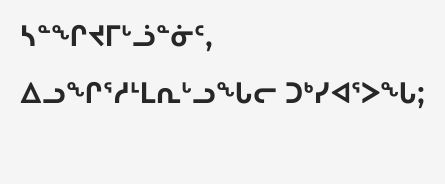ᓴᓐᖏᔪᒥᒡᓘᓐᓃᑦ, ᐃᓗᖏᕐᓱᒻᒪᕆᒡᓗᖓᓕ ᑐᒃᓯᐊᕐᐳᖓ;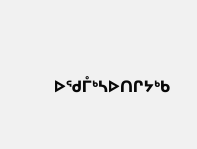ᐅᖁᒤᒃᓴᐅᑎᒋᔭᒃᑲ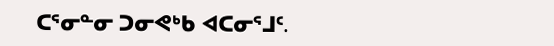ᑕᕐᓂᓐᓂ ᑐᓂᕙᒃᑲ ᐊᑕᓂᕐᒧᑦ.